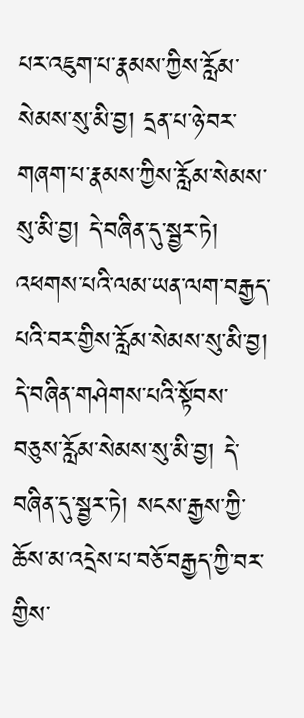པར་འཇུག་པ་རྣམས་ཀྱིས་རློམ་སེམས་སུ་མི་བྱ། དྲན་པ་ཉེ་བར་གཞག་པ་རྣམས་ཀྱིས་རློམ་སེམས་སུ་མི་བྱ། དེ་བཞིན་དུ་སྦྱར་ཏེ། འཕགས་པའི་ལམ་ཡན་ལག་བརྒྱད་པའི་བར་གྱིས་རློམ་སེམས་སུ་མི་བྱ། དེ་བཞིན་གཤེགས་པའི་སྟོབས་བཅུས་རློམ་སེམས་སུ་མི་བྱ། དེ་བཞིན་དུ་སྦྱར་ཏེ། སངས་རྒྱས་ཀྱི་ཆོས་མ་འདྲེས་པ་བཅོ་བརྒྱད་ཀྱི་བར་གྱིས་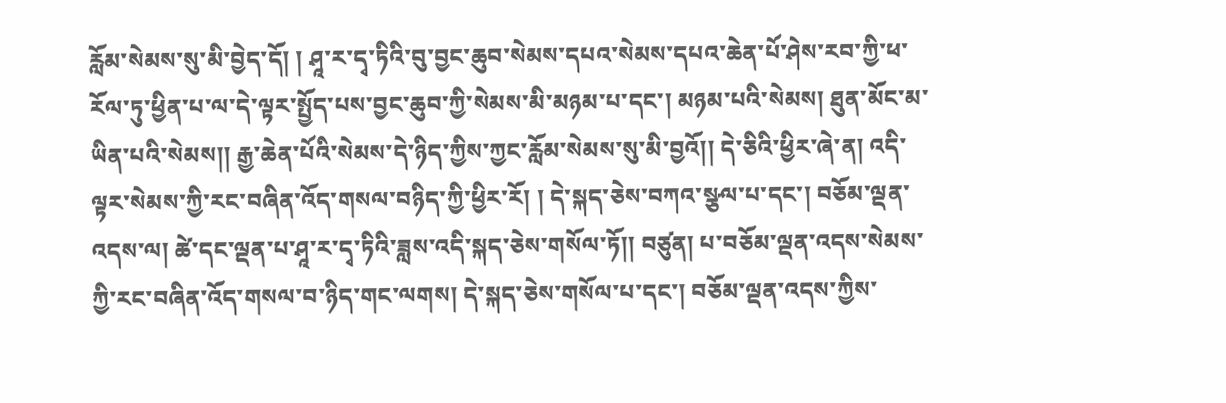རློམ་སེམས་སུ་མི་བྱེད་དོ། ། ཤཱ་ར་དྭ་ཏིའི་བུ་བྱང་ཆུབ་སེམས་དཔའ་སེམས་དཔའ་ཆེན་པོ་ཤེས་རབ་ཀྱི་ཕ་རོལ་ཏུ་ཕྱིན་པ་ལ་དེ་ལྟར་སྤྱོད་པས་བྱང་ཆུབ་ཀྱི་སེམས་མི་མཉམ་པ་དང་། མཉམ་པའི་སེམས། ཐུན་མོང་མ་ཡིན་པའི་སེམས།། རྒྱ་ཆེན་པོའི་སེམས་དེ་ཉིད་ཀྱིས་ཀྱང་རློམ་སེམས་སུ་མི་བྱའོ།། དེ་ཅིའི་ཕྱིར་ཞེ་ན། འདི་ལྟར་སེམས་ཀྱི་རང་བཞིན་འོད་གསལ་བཉིད་ཀྱི་ཕྱིར་རོ། ། དེ་སྐད་ཅེས་བཀའ་སྩལ་པ་དང་། བཅོམ་ལྡན་འདས་ལ། ཚེ་དང་ལྡན་པ་ཤཱ་ར་དྭ་ཏིའི་ཟླས་འདི་སྐད་ཅེས་གསོལ་ཏོ།། བཙུན། པ་བཅོམ་ལྡན་འདས་སེམས་ཀྱི་རང་བཞིན་འོད་གསལ་བ་ཉིད་གང་ལགས། དེ་སྐད་ཅེས་གསོལ་པ་དང་། བཅོམ་ལྡན་འདས་ཀྱིས་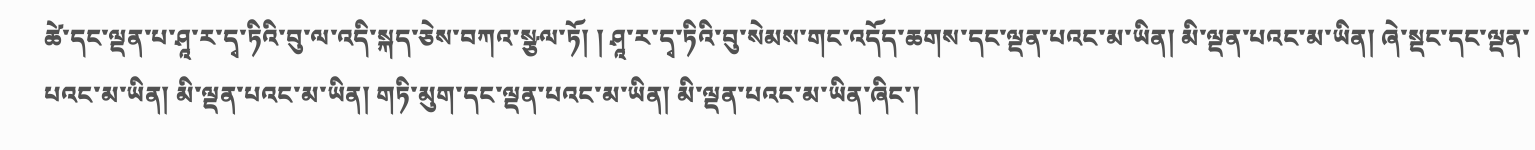ཚེ་དང་ལྡན་པ་ཤཱ་ར་དྭ་ཏིའི་བུ་ལ་འདི་སྐད་ཅེས་བཀའ་སྩལ་ཏོ། ། ཤཱ་ར་དྭ་ཏིའི་བུ་སེམས་གང་འདོད་ཆགས་དང་ལྡན་པའང་མ་ཡིན། མི་ལྡན་པའང་མ་ཡིན། ཞེ་སྡང་དང་ལྡན་པའང་མ་ཡིན། མི་ལྡན་པའང་མ་ཡིན། གཏི་མུག་དང་ལྡན་པའང་མ་ཡིན། མི་ལྡན་པའང་མ་ཡིན་ཞིང་།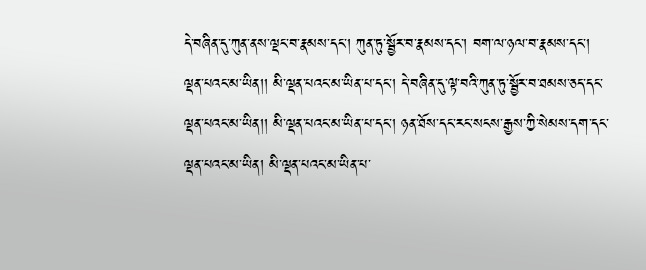དེ་བཞིན་དུ་ཀུན་ནས་ལྡང་བ་རྣམས་དང་། ཀུན་ཏུ་སྦྱོར་བ་རྣམས་དང་། བག་ལ་ཉལ་བ་རྣམས་དང་། ལྡན་པའང་མ་ཡིན།། མི་ལྡན་པའང་མ་ཡིན་པ་དང་། དེ་བཞིན་དུ་ལྟ་བའི་ཀུན་ཏུ་སྦྱོར་བ་ཐམས་ཅད་དང་ལྡན་པའང་མ་ཡིན།། མི་ལྡན་པའང་མ་ཡིན་པ་དང་། ཉན་ཐོས་དང་རང་སངས་རྒྱས་ཀྱི་སེམས་དག་དང་ལྡན་པའང་མ་ཡིན། མི་ལྡན་པའང་མ་ཡིན་པ་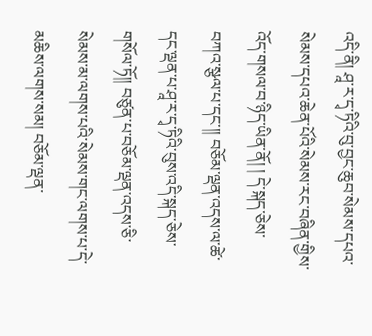འདི་ནི། ཤཱ་ར་དྭ་ཏིའི་བུ་བྱང་ཆུབ་སེམས་དཔའ་སེམས་དཔའ་ཆེན་པོའི་སེམས་རང་བཞིན་གྱིས་འོད་གསལ་བ་ཉིད་ཡིན་ནོ། ། དེ་སྐད་ཅེས་བཀའ་སྩལ་པ་དང་།། བཅོམ་ལྡན་འདས་ལ་ཚེ་དང་ལྡན་པ་ཤཱ་ར་དྭ་ཏིའི་བུས་འདི་སྐད་ཅེས་གསོལ་ཏོ།། བཙུན་པ་བཅོམ་ལྡན་འདས་ཅི་སེམས་མ་ལགས་པའི་སེམས་གང་ལགས་པ་དེ་མཆིས་ལགས་སམ། བཅོམ་ལྡན་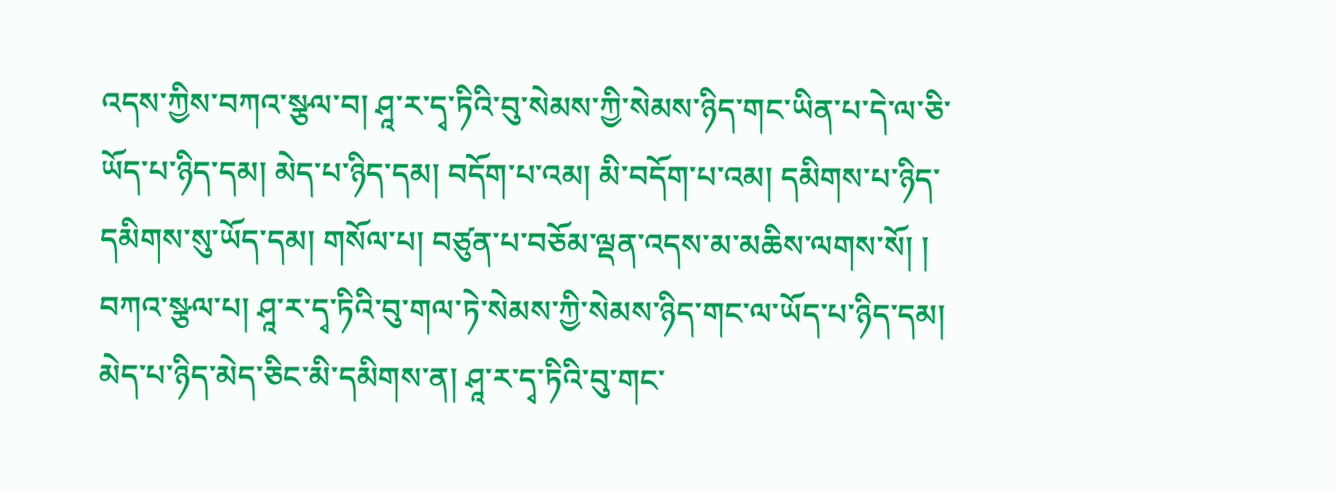འདས་ཀྱིས་བཀའ་སྩལ་བ། ཤཱ་ར་དྭ་ཏིའི་བུ་སེམས་ཀྱི་སེམས་ཉིད་གང་ཡིན་པ་དེ་ལ་ཅི་ཡོད་པ་ཉིད་དམ། མེད་པ་ཉིད་དམ། བདོག་པ་འམ། མི་བདོག་པ་འམ། དམིགས་པ་ཉིད་དམིགས་སུ་ཡོད་དམ། གསོལ་པ། བཙུན་པ་བཅོམ་ལྡན་འདས་མ་མཆིས་ལགས་སོ། ། བཀའ་སྩལ་པ། ཤཱ་ར་དྭ་ཏིའི་བུ་གལ་ཏེ་སེམས་ཀྱི་སེམས་ཉིད་གང་ལ་ཡོད་པ་ཉིད་དམ། མེད་པ་ཉིད་མེད་ཅིང་མི་དམིགས་ན། ཤཱ་ར་དྭ་ཏིའི་བུ་གང་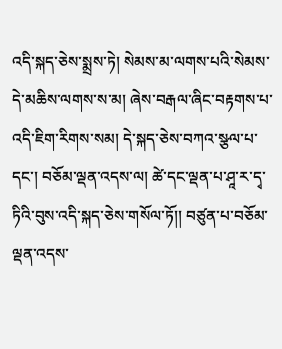འདི་སྐད་ཅེས་སྨྲས་ཏེ། སེམས་མ་ལགས་པའི་སེམས་དེ་མཆིས་ལགས་ས་མ། ཞེས་བརྒལ་ཞིང་བརྟགས་པ་འདི་ཇིག་རིགས་སམ། དེ་སྐད་ཅེས་བཀའ་སྩལ་པ་དང་། བཅོམ་ལྡན་འདས་ལ། ཚེ་དང་ལྡན་པ་ཤཱ་ར་དྭ་ཏིའི་བུས་འདི་སྐད་ཅེས་གསོལ་ཏོ།། བཙུན་པ་བཅོམ་ལྡན་འདས་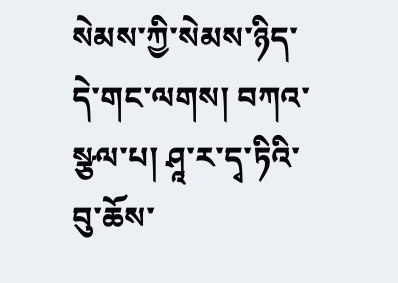སེམས་ཀྱི་སེམས་ཉིད་དེ་གང་ལགས། བཀའ་སྩལ་པ། ཤཱ་ར་དྭ་ཏིའི་བུ་ཆོས་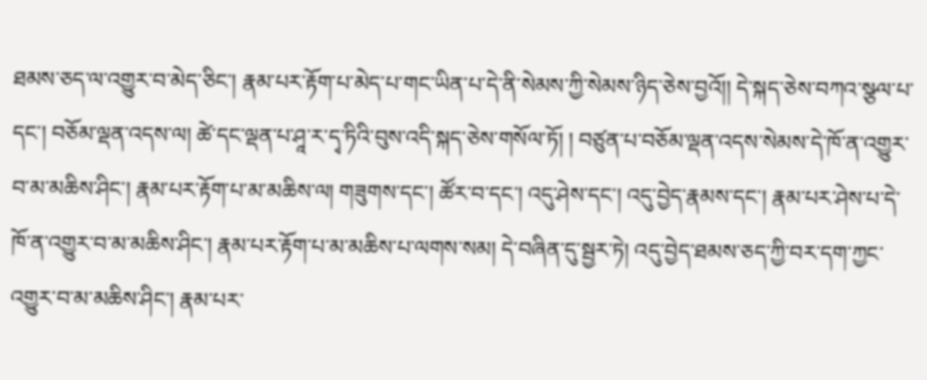ཐམས་ཅད་ལ་འགྱུར་བ་མེད་ཅིང་། རྣམ་པར་རྟོག་པ་མེད་པ་གང་ཡིན་པ་དེ་ནི་སེམས་ཀྱི་སེམས་ཉིད་ཅེས་བྱའོ།། དེ་སྐད་ཅེས་བཀའ་སྩལ་པ་དང་། བཅོམ་ལྡན་འདས་ལ། ཚེ་དང་ལྡན་པ་ཤཱ་ར་དྭ་ཏིའི་བུས་འདི་སྐད་ཅེས་གསོལ་ཏོ། ། བཙུན་པ་བཅོམ་ལྡན་འདས་སེམས་དེ་ཁོ་ན་འགྱུར་བ་མ་མཆིས་ཤིང་། རྣམ་པར་རྟོག་པ་མ་མཆིས་ལ། གཟུགས་དང་། ཚོར་བ་དང་། འདུ་ཤེས་དང་། འདུ་བྱེད་རྣམས་དང་། རྣམ་པར་ཤེས་པ་དེ་ཁོ་ན་འགྱུར་བ་མ་མཆིས་ཤིང་། རྣམ་པར་རྟོག་པ་མ་མཆིས་པ་ལགས་སམ། དེ་བཞིན་དུ་སྦྱར་ཏེ། འདུ་བྱེད་ཐམས་ཅད་ཀྱི་བར་དག་ཀྱང་འགྱུར་བ་མ་མཆིས་ཤིང་། རྣམ་པར་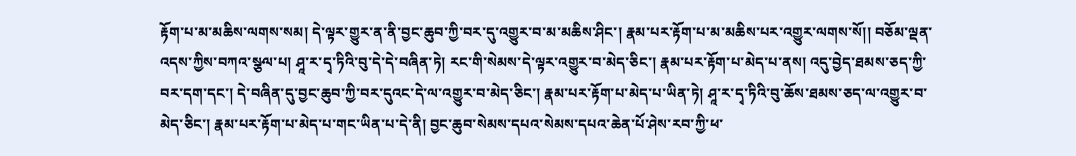རྟོག་པ་མ་མཆིས་ལགས་སམ། དེ་ལྟར་གྱུར་ན་ནི་བྱང་ཆུབ་ཀྱི་བར་དུ་འགྱུར་བ་མ་མཆིས་ཤིང་། རྣམ་པར་རྟོག་པ་མ་མཆིས་པར་འགྱུར་ལགས་སོ།། བཅོམ་ལྡན་འདས་ཀྱིས་བཀའ་སྩལ་པ། ཤཱ་ར་དྭ་ཏིའི་བུ་དེ་དེ་བཞིན་ཏེ། རང་གི་སེམས་དེ་ལྟར་འགྱུར་བ་མེད་ཅིང་། རྣམ་པར་རྟོག་པ་མེད་པ་ནས། འདུ་བྱེད་ཐམས་ཅད་ཀྱི་བར་དག་དང་། དེ་བཞིན་དུ་བྱང་ཆུབ་ཀྱི་བར་དུའང་དེ་ལ་འགྱུར་བ་མེད་ཅིང་། རྣམ་པར་རྟོག་པ་མེད་པ་ཡིན་ཏེ། ཤཱ་ར་དྭ་ཏིའི་བུ་ཆོས་ཐམས་ཅད་ལ་འགྱུར་བ་མེད་ཅིང་། རྣམ་པར་རྟོག་པ་མེད་པ་གང་ཡིན་པ་དེ་ནི། བྱང་ཆུབ་སེམས་དཔའ་སེམས་དཔའ་ཆེན་པོ་ཤེས་རབ་ཀྱི་ཕ་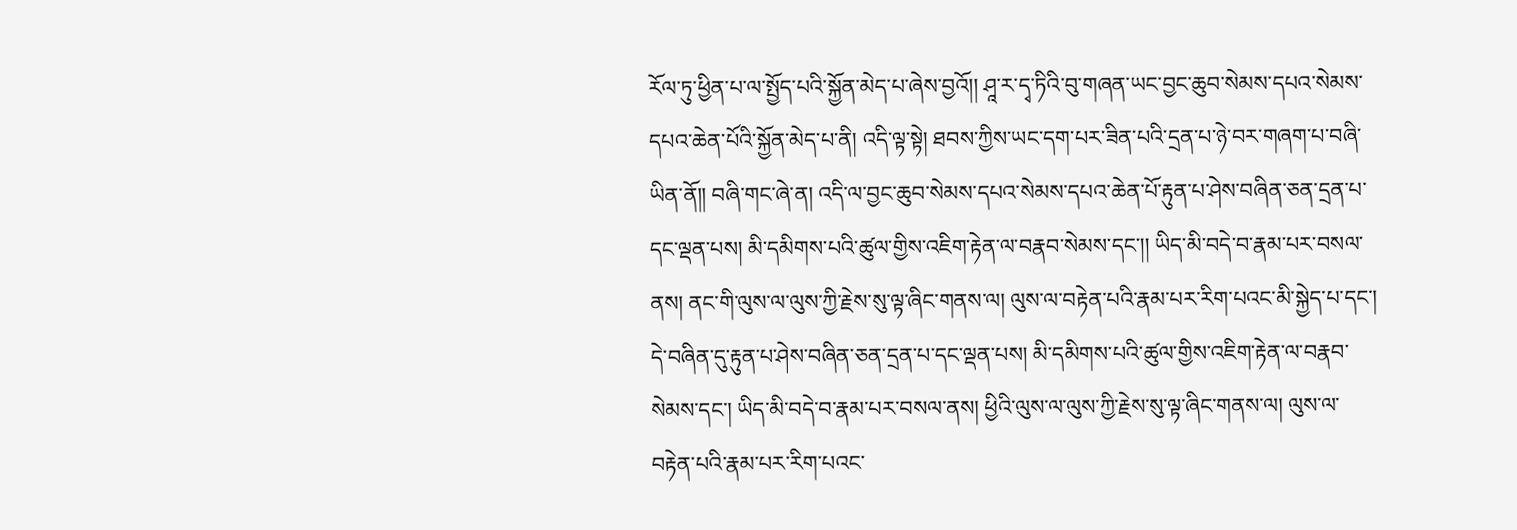རོལ་ཏུ་ཕྱིན་པ་ལ་སྤྱོད་པའི་སྐྱོན་མེད་པ་ཞེས་བྱའོ།། ཤཱ་ར་དྭ་ཏིའི་བུ་གཞན་ཡང་བྱང་ཆུབ་སེམས་དཔའ་སེམས་དཔའ་ཆེན་པོའི་སྐྱོན་མེད་པ་ནི། འདི་ལྟ་སྟེ། ཐབས་ཀྱིས་ཡང་དག་པར་ཟིན་པའི་དྲན་པ་ཉེ་བར་གཞག་པ་བཞི་ཡིན་ནོ།། བཞི་གང་ཞེ་ན། འདི་ལ་བྱང་ཆུབ་སེམས་དཔའ་སེམས་དཔའ་ཆེན་པོ་རྟུན་པ་ཤེས་བཞིན་ཅན་དྲན་པ་དང་ལྡན་པས། མི་དམིགས་པའི་ཚུལ་གྱིས་འཇིག་རྟེན་ལ་བརྣབ་སེམས་དང་།། ཡིད་མི་བདེ་བ་རྣམ་པར་བསལ་ནས། ནང་གི་ལུས་ལ་ལུས་ཀྱི་རྗེས་སུ་ལྟ་ཞིང་གནས་ལ། ལུས་ལ་བརྟེན་པའི་རྣམ་པར་རིག་པའང་མི་སྐྱེད་པ་དང་། དེ་བཞིན་དུ་རྟུན་པ་ཤེས་བཞིན་ཅན་དྲན་པ་དང་ལྡན་པས། མི་དམིགས་པའི་ཚུལ་གྱིས་འཇིག་རྟེན་ལ་བརྣབ་སེམས་དང་། ཡིད་མི་བདེ་བ་རྣམ་པར་བསལ་ནས། ཕྱིའི་ལུས་ལ་ལུས་ཀྱི་རྗེས་སུ་ལྟ་ཞིང་གནས་ལ། ལུས་ལ་བརྟེན་པའི་རྣམ་པར་རིག་པའང་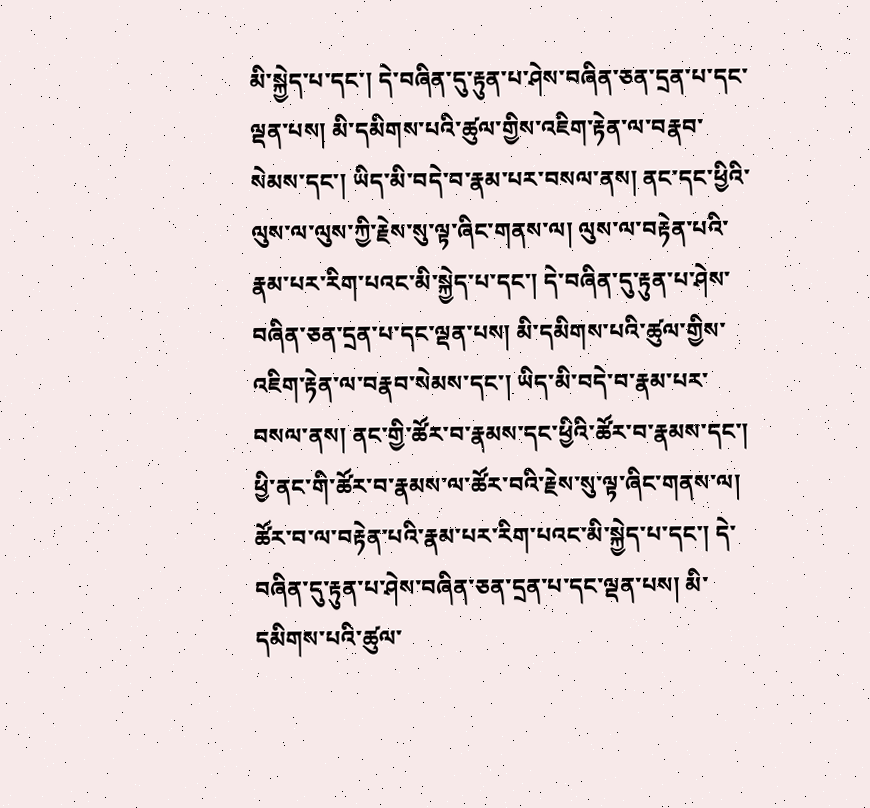མི་སྐྱེད་པ་དང་། དེ་བཞིན་དུ་རྟུན་པ་ཤེས་བཞིན་ཅན་དྲན་པ་དང་ལྡན་པས། མི་དམིགས་པའི་ཚུལ་གྱིས་འཇིག་རྟེན་ལ་བརྣབ་སེམས་དང་། ཡིད་མི་བདེ་བ་རྣམ་པར་བསལ་ནས། ནང་དང་ཕྱིའི་ལུས་ལ་ལུས་ཀྱི་རྗེས་སུ་ལྟ་ཞིང་གནས་ལ། ལུས་ལ་བརྟེན་པའི་རྣམ་པར་རིག་པའང་མི་སྐྱེད་པ་དང་། དེ་བཞིན་དུ་རྟུན་པ་ཤེས་བཞིན་ཅན་དྲན་པ་དང་ལྡན་པས། མི་དམིགས་པའི་ཚུལ་གྱིས་འཇིག་རྟེན་ལ་བརྣབ་སེམས་དང་། ཡིད་མི་བདེ་བ་རྣམ་པར་བསལ་ནས། ནང་གྱི་ཚོར་བ་རྣམས་དང་ཕྱིའི་ཚོར་བ་རྣམས་དང་། ཕྱི་ནང་གི་ཚོར་བ་རྣམས་ལ་ཚོར་བའི་རྗེས་སུ་ལྟ་ཞིང་གནས་ལ། ཚོར་བ་ལ་བརྟེན་པའི་རྣམ་པར་རིག་པའང་མི་སྐྱེད་པ་དང་། དེ་བཞིན་དུ་རྟུན་པ་ཤེས་བཞིན་ཅན་དྲན་པ་དང་ལྡན་པས། མི་དམིགས་པའི་ཚུལ་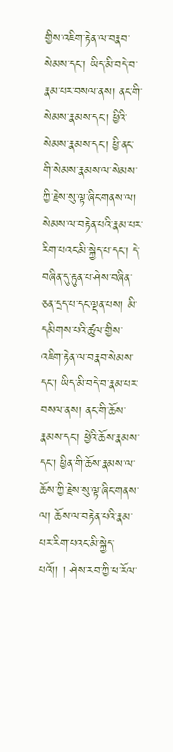གྱིས་འཇིག་རྟེན་ལ་བརྣབ་སེམས་དང་། ཡིད་མི་བདེ་བ་རྣམ་པར་བསལ་ནས། ནང་གི་སེམས་རྣམས་དང་། ཕྱིའི་སེམས་རྣམས་དང་། ཕྱི་ནང་གི་སེམས་རྣམས་ལ་སེམས་ཀྱི་རྗེས་སུ་ལྟ་ཞིང་གནས་ལ། སེམས་ལ་བརྟེན་པའི་རྣམ་པར་རིག་པའང་མི་སྐྱེད་པ་དང་། དེ་བཞིན་དུ་རྟུན་པ་ཤེས་བཞིན་ཅན་དྲད་པ་དང་ལྡན་པས། མི་དམིགས་པའི་ཚུལ་གྱིས་འཇིག་རྟེན་ལ་བརྣབ་སེམས་དང་། ཡིད་མི་བདེ་བ་རྣམ་པར་བསལ་ནས། ནང་གི་ཆོས་རྣམས་དང་། ཕྱེའི་ཆོས་རྣམས་དང་། ཕྱིན་གི་ཆོས་རྣམས་ལ་ཆོས་ཀྱི་རྗེས་སུ་ལྟ་ཞིང་གནས་ལ། ཆོས་ལ་བརྟེན་པའི་རྣམ་པར་རིག་པའང་མི་སྐྱེད་པའོ།། ། ཤེས་རབ་ཀྱི་ཕ་རོལ་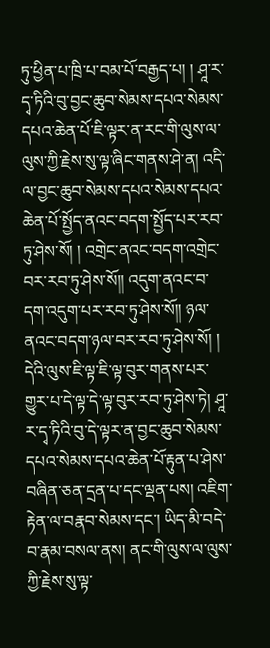ཏུ་ཕྱིན་པ་ཁྲི་པ་བམ་པོ་བརྒྱད་པ། ། ཤཱ་ར་དྭ་ཏིའི་བུ་བྱང་ཆུབ་སེམས་དཔའ་སེམས་དཔའ་ཆེན་པོ་ཇི་ལྟར་ན་རང་གི་ལུས་ལ་ལུས་ཀྱི་རྗེས་སུ་ལྟ་ཞིང་གནས་ཤེ་ན། འདི་ལ་བྱང་ཆུབ་སེམས་དཔའ་སེམས་དཔའ་ཆེན་པོ་སྤྱོད་ནའང་བདག་སྤྱོད་པར་རབ་ཏུ་ཤེས་སོ། ། འགྲེང་ནའང་བདག་འགྲེང་བར་རབ་ཏུ་ཤེས་སོ།། འདུག་ནའང་བ་དག་འདུག་པར་རབ་ཏུ་ཤེས་སོ།། ཉལ་ནའང་བདག་ཉལ་བར་རབ་ཏུ་ཤེས་སོ། ། དེའི་ལུས་ཇི་ལྟ་ཇི་ལྟ་བུར་གནས་པར་གྱུར་པ་དེ་ལྟ་དེ་ལྟ་བུར་རབ་ཏུ་ཤེས་ཏེ། ཤཱ་ར་དྭ་ཏིའི་བུ་དེ་ལྟར་ན་བྱང་ཆུབ་སེམས་དཔའ་སེམས་དཔའ་ཆེན་པོ་རྟུན་པ་ཤེས་བཞིན་ཅན་དྲན་པ་དང་ལྡན་པས། འཇིག་རྟེན་ལ་བརྣབ་སེམས་དང་། ཡིད་མི་བདེ་བ་རྣམ་བསལ་ནས། ནང་གི་ལུས་ལ་ལུས་ཀྱི་རྗེས་སུ་ལྟ་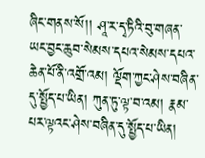ཞིང་གནས་སོ།། ཤཱ་ར་དྭ་ཏིའི་བུ་གཞན་ཡང་བྱང་ཆུབ་སེམས་དཔའ་སེམས་དཔའ་ཆེན་པོ་ནི་འགྲོ་འམ། ལྡོག་ཀྱང་ཤེས་བཞིན་དུ་སྤྱོད་པ་ཡིན། ཀུན་ཏུ་ལྟ་བ་འམ། རྣམ་པར་ལྟའང་ཤེས་བཞིན་དུ་སྤྱོད་པ་ཡིན།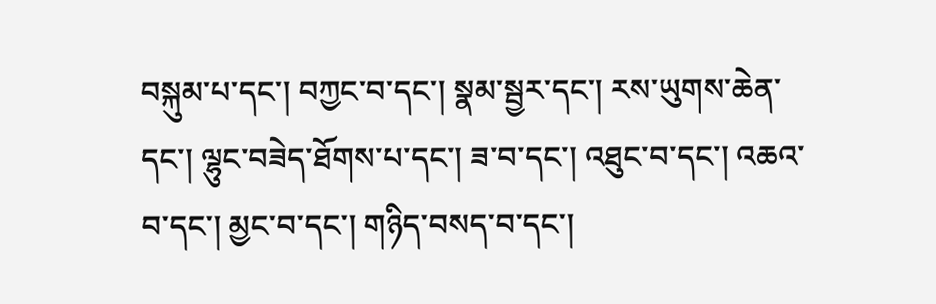བསྐུམ་པ་དང་། བཀྱང་བ་དང་། སྣམ་སྦྱར་དང་། རས་ཡུགས་ཆེན་དང་། ལྷུང་བཟེད་ཐོགས་པ་དང་། ཟ་བ་དང་། འཐུང་བ་དང་། འཆའ་བ་དང་། མྱང་བ་དང་། གཉིད་བསད་བ་དང་།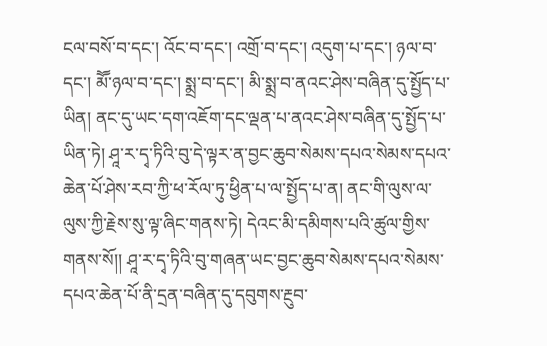ངལ་བསོ་བ་དང་། འོང་བ་དང་། འགྲོ་བ་དང་། འདུག་པ་དང་། ཉལ་བ་དང་། མཽ་ཉལ་བ་དང་། སྨྲ་བ་དང་། མི་སྨྲ་བ་ནའང་ཤེས་བཞིན་དུ་སྤྱོད་པ་ཡིན། ནང་དུ་ཡང་དག་འཇོག་དང་ལྡན་པ་ནའང་ཤེས་བཞིན་དུ་སྤྱོད་པ་ཡིན་ཏེ། ཤཱ་ར་དྭ་ཏིའི་བུ་དེ་ལྟར་ན་བྱང་ཆུབ་སེམས་དཔའ་སེམས་དཔའ་ཆེན་པོ་ཤེས་རབ་ཀྱི་ཕ་རོལ་ཏུ་ཕྱིན་པ་ལ་སྤྱོད་པ་ན། ནང་གི་ལུས་ལ་ལུས་ཀྱི་རྗེས་སུ་ལྟ་ཞིང་གནས་ཏེ། དེའང་མི་དམིགས་པའི་ཚུལ་གྱིས་གནས་སོ།། ཤཱ་ར་དྭ་ཏིའི་བུ་གཞན་ཡང་བྱང་ཆུབ་སེམས་དཔའ་སེམས་དཔའ་ཆེན་པོ་ནི་དྲན་བཞིན་དུ་དབུགས་རྔུབ་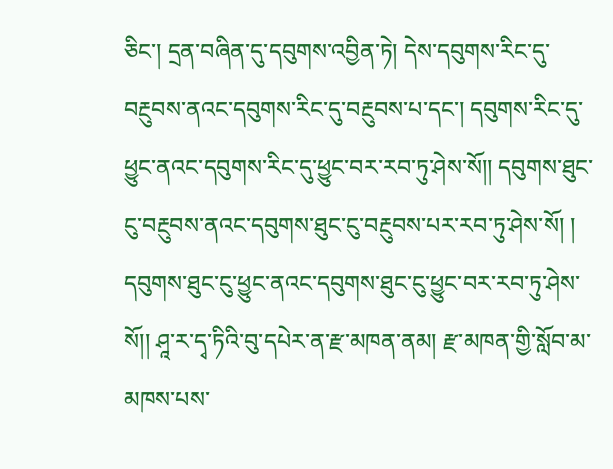ཅིང་། དྲན་བཞིན་དུ་དབུགས་འབྱིན་ཏེ། དེས་དབུགས་རིང་དུ་བརྔུབས་ནའང་དབུགས་རིང་དུ་བརྔུབས་པ་དང་། དབུགས་རིང་དུ་ཕྱུང་ནའང་དབུགས་རིང་དུ་ཕྱུང་བར་རབ་ཏུ་ཤེས་སོ།། དབུགས་ཐུང་ངུ་བརྔུབས་ནའང་དབུགས་ཐུང་ངུ་བརྔུབས་པར་རབ་ཏུ་ཤེས་སོ། ། དབུགས་ཐུང་ངུ་ཕྱུང་ནའང་དབུགས་ཐུང་ངུ་ཕྱུང་བར་རབ་ཏུ་ཤེས་སོ།། ཤཱ་ར་དྭ་ཏིའི་བུ་དཔེར་ན་རྫ་མཁན་ནམ། རྫ་མཁན་གྱི་སློབ་མ་མཁས་པས་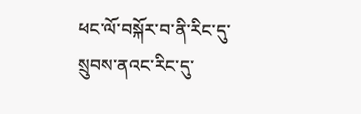ཕང་ལོ་བསྐོར་བ་ནི་རིང་དུ་སྲུབས་ནའང་རིང་དུ་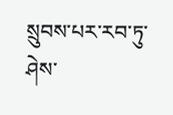སྲུབས་པར་རབ་ཏུ་ཤེས་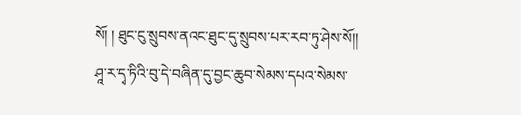སོ། ། ཐུང་ངུ་སྲུབས་ནའང་ཐུང་དུ་སྲུབས་པར་རབ་ཏུ་ཤེས་སོ།། ཤཱ་ར་དྭ་ཏིའི་བུ་དེ་བཞིན་དུ་བྱང་ཆུབ་སེམས་དཔའ་སེམས་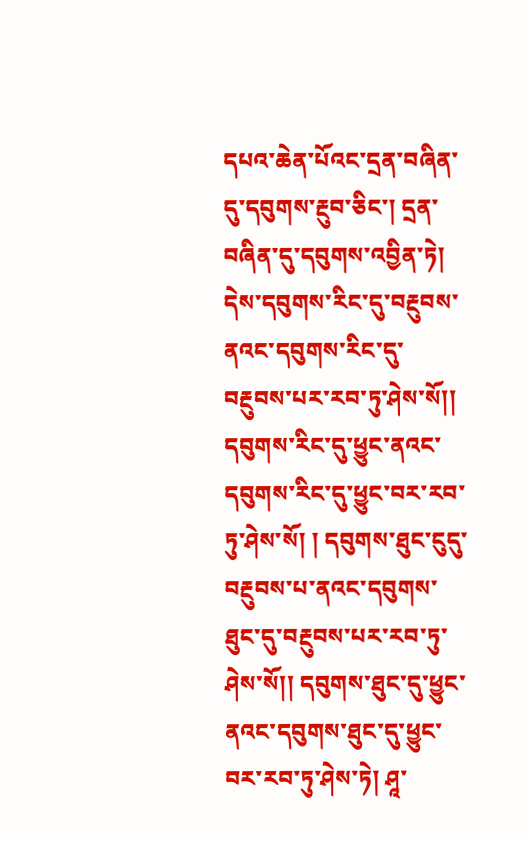དཔའ་ཆེན་པོའང་དྲན་བཞིན་དུ་དབུགས་རྔུབ་ཅིང་། དྲན་བཞིན་དུ་དབུགས་འབྱིན་ཏེ། དེས་དབུགས་རིང་དུ་བརྔུབས་ནའང་དབུགས་རིང་དུ་བརྔུབས་པར་རབ་ཏུ་ཤེས་སོ།། དབུགས་རིང་དུ་ཕྱུང་ནའང་དབུགས་རིང་དུ་ཕྱུང་བར་རབ་ཏུ་ཤེས་སོ། ། དབུགས་ཐུང་ངུདུ་བརྔུབས་པ་ནའང་དབུགས་ཐུང་དུ་བརྔུབས་པར་རབ་ཏུ་ཤེས་སོ།། དབུགས་ཐུང་དུ་ཕྱུང་ནའང་དབུགས་ཐུང་དུ་ཕྱུང་བར་རབ་ཏུ་ཤེས་ཏེ། ཤཱ་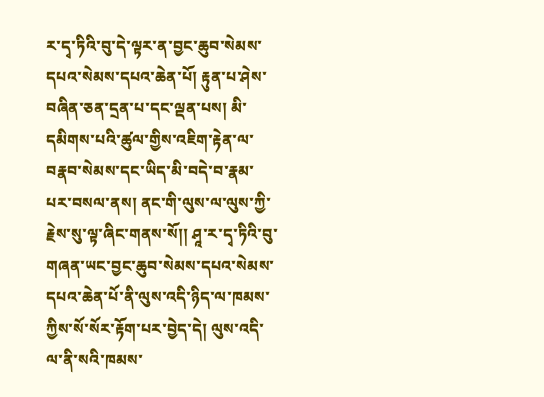ར་དྭ་ཏིའི་བུ་དེ་ལྟར་ན་བྱང་ཆུབ་སེམས་དཔའ་སེམས་དཔའ་ཆེན་པོ། རྟུན་པ་ཤེས་བཞིན་ཅན་དྲན་པ་དང་ལྡན་པས། མི་དམིགས་པའི་ཚུལ་གྱིས་འཇིག་རྟེན་ལ་བརྣབ་སེམས་དང་ཡིད་མི་བདེ་བ་རྣམ་པར་བསལ་ནས། ནང་གི་ལུས་ལ་ལུས་ཀྱི་རྗེས་སུ་ལྟ་ཞིང་གནས་སོ།། ཤཱ་ར་དྭ་ཏིའི་བུ་གཞན་ཡང་བྱང་ཆུབ་སེམས་དཔའ་སེམས་དཔའ་ཆེན་པོ་ནི་ལུས་འདི་ཉིད་ལ་ཁམས་ཀྱིས་སོ་སོར་རྟོག་པར་བྱེད་དེ། ལུས་འདི་ལ་ནི་སའི་ཁམས་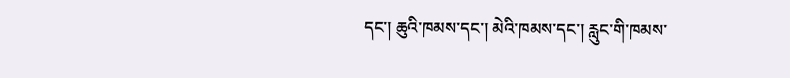དང་། ཆུའི་ཁམས་དང་། མེའི་ཁམས་དང་། རླུང་གི་ཁམས་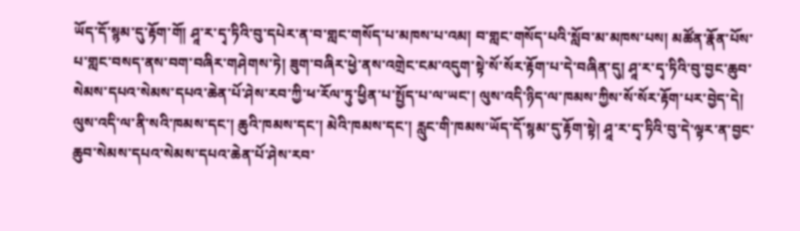ཡོད་དོ་སྙམ་དུ་རྟོག་གོ། ཤཱ་ར་དྭ་ཏིའི་བུ་དཔེར་ན་བ་གླང་གསོད་པ་མཁས་པ་འམ། བ་གླང་གསོད་པའི་སློབ་མ་མཁས་པས། མཚོན་རྣོན་པོས་པ་གླང་བསད་ནས་བག་བཞིར་གཤེགས་ཏེ། ཟུག་བཞིར་ཕྱེ་ནས་འགྲེང་ངམ་འདུག་སྟེ་སོ་སོར་རྟོག་པ་དེ་བཞིན་དུ། ཤཱ་ར་དྭ་ཏིའི་བུ་བྱང་ཆུབ་སེམས་དཔའ་སེམས་དཔའ་ཆེན་པོ་ཤེས་རབ་ཀྱི་ཕ་རོལ་ཏུ་ཕྱིན་པ་སྤྱོད་པ་ལ་ཡང་། ལུས་འདི་ཉིད་ལ་ཁམས་ཀྱིས་སོ་སོར་རྟོག་པར་བྱེད་དེ། ལུས་འདི་ལ་ནི་སའི་ཁམས་དང་། ཆུའི་ཁམས་དང་། མེའི་ཁམས་དང་། རླུང་གི་ཁམས་ཡོད་དོ་སྙམ་དུ་རྟོག་སྟེ། ཤཱ་ར་དྭ་ཏིའི་བུ་དེ་ལྟར་ན་བྱང་ཆུབ་སེམས་དཔའ་སེམས་དཔའ་ཆེན་པོ་ཤེས་རབ་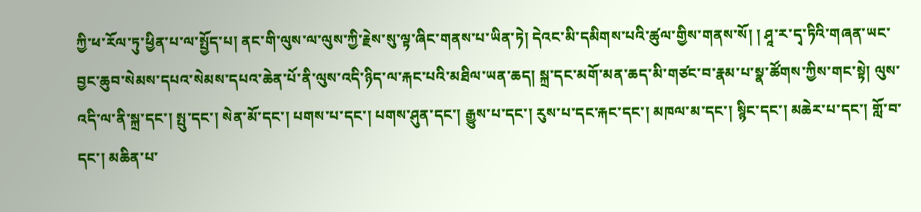ཀྱི་ཕ་རོལ་ཏུ་ཕྱིན་པ་ལ་སྤྱོད་པ། ནང་གི་ལུས་ལ་ལུས་ཀྱི་རྗེས་སུ་ལྟ་ཞིང་གནས་པ་ཡིན་ཏེ། དེའང་མི་དམིགས་པའི་ཚུལ་གྱིས་གནས་སོ། ། ཤཱ་ར་དྭ་ཏིའི་གཞན་ཡང་བྱང་ཆུབ་སེམས་དཔའ་སེམས་དཔའ་ཆེན་པོ་ནི་ལུས་འདི་ཉིད་ལ་རྐང་པའི་མཐིལ་ཡན་ཆད། སྐྲ་དང་མགོ་མན་ཆད་མི་གཙང་བ་རྣམ་པ་སྣ་ཚོགས་ཀྱིས་གང་སྟེ། ལུས་འདི་ལ་ནི་སྐྲ་དང་། སྤུ་དང་། སེན་མོ་དང་། པགས་པ་དང་། པགས་ཤུན་དང་། རྒྱུས་པ་དང་། རུས་པ་དང་རྐང་དང་། མཁལ་མ་དང་། སྙིང་དང་། མཆེར་པ་དང་། གློ་བ་དང་། མཆིན་པ་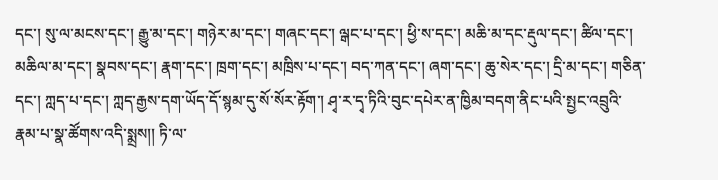དང་། སུ་ལ་མངས་དང་། རྒྱུ་མ་དང་། གཉེར་མ་དང་། གཞང་དང་། ལྒང་པ་དང་། ཕྱི་ས་དང་། མཆི་མ་དང་རྡུལ་དང་། ཚིལ་དང་། མཆིལ་མ་དང་། སྣབས་དང་། རྣག་དང་། ཁྲག་དང་། མཁྲིས་པ་དང་། བད་ཀན་དང་། ཞག་དང་། ཆུ་སེར་དང་། དྲི་མ་དང་། གཅིན་དང་། ཀླད་པ་དང་། ཀླད་རྒྱས་དག་ཡོད་དོ་སྙམ་དུ་སོ་སོར་རྟོག་། ཤྭ་ར་དྭ་ཏིའི་བུང་དཔེར་ན་ཁྱིམ་བདག་ནིང་པའི་སྤྱང་འབྲུའི་རྣམ་པ་སྣ་ཚོགས་འདི་སྨྲས།། ཏི་ལ་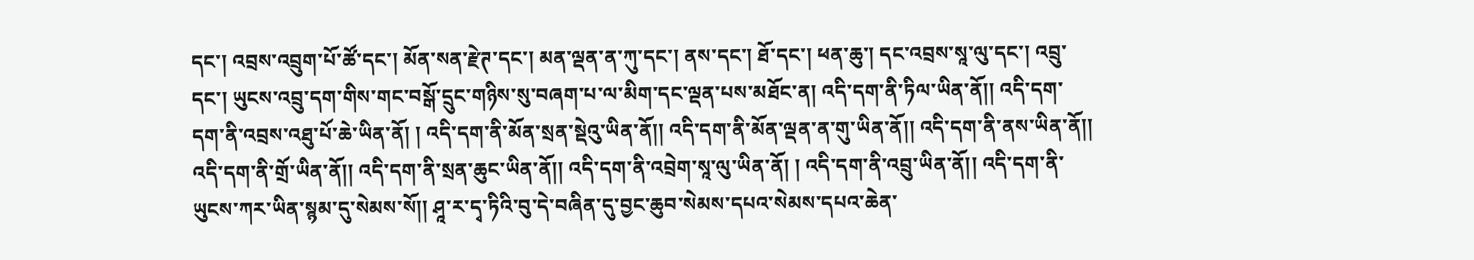དང་། འབྲས་འབྲུག་པོ་ཚོ་དང་། མོན་སན་རྫེཊ་དང་། མན་ལྡན་ན་ཀུ་དང་། ནས་དང་། ཐོ་དང་། ཕན་ཆུ་། དང་འབྲས་སཱ་ལུ་དང་། འབྲུ་དང་། ཡུངས་འབྲུ་དག་གིས་གང་བསྒོ་དྲུང་གཉིས་སུ་བཞག་པ་ལ་མིག་དང་ལྡན་པས་མཐོང་ན། འདི་དག་ནི་ཏིལ་ཡིན་ནོ།། འདི་དག་དག་ནི་འབྲས་འཐུ་པོ་ཆེ་ཡིན་ནོ། ། འདི་དག་ནི་མོན་སྲན་སྡེའུ་ཡིན་ནོ།། འདི་དག་ནི་མོན་ལྡན་ན་གུ་ཡིན་ནོ།། འདི་དག་ནི་ནས་ཡིན་ནོ།། འདི་དག་ནི་གྲོ་ཡིན་ནོ།། འདི་དག་ནི་སྲན་ཆུང་ཡིན་ནོ།། འདི་དག་ནི་འབྲེག་སཱ་ལུ་ཡིན་ནོ། ། འདི་དག་ནི་འབྲུ་ཡིན་ནོ།། འདི་དག་ནི་ཡུངས་ཀར་ཡིན་སྙམ་དུ་སེམས་སོ།། ཤཱ་ར་དྭ་ཏིའི་བུ་དེ་བཞིན་དུ་བྱང་ཆུབ་སེམས་དཔའ་སེམས་དཔའ་ཆེན་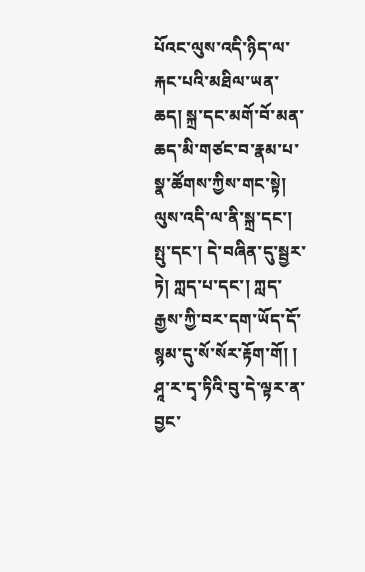པོའང་ལུས་འདི་ཉིད་ལ་རྐང་པའི་མཐིལ་ཡན་ཆད། སྐྲ་དང་མགོ་བོ་མན་ཆད་མི་གཙང་བ་རྣམ་པ་སྣ་ཚོགས་ཀྱིས་གང་སྟེ། ལུས་འདི་ལ་ནི་སྐྲ་དང་། སྤུ་དང་། དེ་བཞིན་དུ་སྦྱར་ཏེ། ཀླད་པ་དང་། ཀླད་རྒྱས་ཀྱི་བར་དག་ཡོད་དོ་སྙམ་དུ་སོ་སོར་རྟོག་གོ། ། ཤཱ་ར་དྭ་ཏིའི་བུ་དེ་ལྟར་ན་བྱང་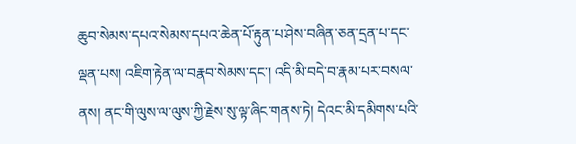ཆུབ་སེམས་དཔའ་སེམས་དཔའ་ཆེན་པོ་རྟུན་པ་ཤེས་བཞིན་ཅན་དྲན་པ་དང་ལྡན་པས། འཇིག་རྟེན་ལ་བརྣབ་སེམས་དང་། འདི་མི་བདེ་བ་རྣམ་པར་བསལ་ནས། ནང་གི་ལུས་ལ་ལུས་ཀྱི་རྗེས་སུ་ལྟ་ཞིང་གནས་ཏེ། དེའང་མི་དམིགས་པའི་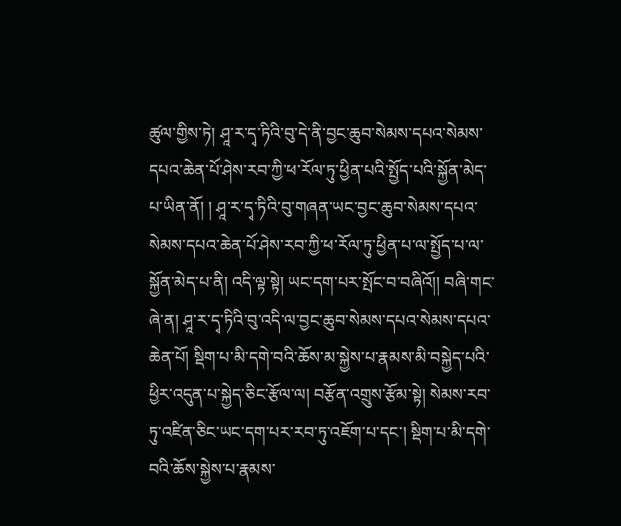ཚུལ་གྱིས་ཏེ། ཤཱ་ར་དྭ་ཏིའི་བུ་དེ་ནི་བྱང་ཆུབ་སེམས་དཔའ་སེམས་དཔའ་ཆེན་པོ་ཤེས་རབ་ཀྱི་ཕ་རོལ་ཏུ་ཕྱིན་པའི་སྤྱོད་པའི་སྐྱོན་མེད་པ་ཡིན་ནོ། ། ཤཱ་ར་དྭ་ཏིའི་བུ་གཞན་ཡང་བྱང་ཆུབ་སེམས་དཔའ་སེམས་དཔའ་ཆེན་པོ་ཤེས་རབ་ཀྱི་ཕ་རོལ་ཏུ་ཕྱིན་པ་ལ་སྤྱོད་པ་ལ་སྐྱོན་མེད་པ་ནི། འདི་ལྟ་སྟེ། ཡང་དག་པར་སྤོང་བ་བཞིའོ།། བཞི་གང་ཞེ་ན། ཤཱ་ར་དྭ་ཏིའི་བུ་འདི་ལ་བྱང་ཆུབ་སེམས་དཔའ་སེམས་དཔའ་ཆེན་པོ། སྡིག་པ་མི་དགེ་བའི་ཆོས་མ་སྐྱེས་པ་རྣམས་མི་བསྐྱེད་པའི་ཕྱིར་འདུན་པ་སྐྱེད་ཅིང་རྩོལ་ལ། བརྩོན་འགྲུས་རྩོམ་སྟེ། སེམས་རབ་ཏུ་འཛིན་ཅིང་ཡང་དག་པར་རབ་ཏུ་འཇོག་པ་དང་། སྡིག་པ་མི་དགེ་བའི་ཆོས་སྐྱེས་པ་རྣམས་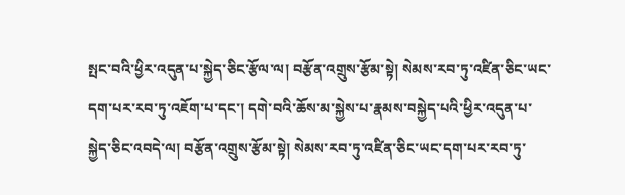སྤང་བའི་ཕྱིར་འདུན་པ་སྐྱེད་ཅིང་རྩོལ་ལ། བརྩོན་འགྲུས་རྩོམ་སྟེ། སེམས་རབ་ཏུ་འཛིན་ཅིང་ཡང་དག་པར་རབ་ཏུ་འཇོག་པ་དང་། དགེ་བའི་ཆོས་མ་སྐྱེས་པ་རྣམས་བསྐྱེད་པའི་ཕྱིར་འདུན་པ་སྐྱེད་ཅིང་འབདེ་ལ། བརྩོན་འགྲུས་རྩོམ་སྟེ། སེམས་རབ་ཏུ་འཛིན་ཅིང་ཡང་དག་པར་རབ་ཏུ་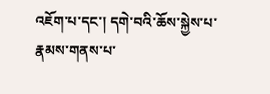འཇོག་པ་དང་། དགེ་བའི་ཆོས་སྐྱེས་པ་རྣམས་གནས་པ་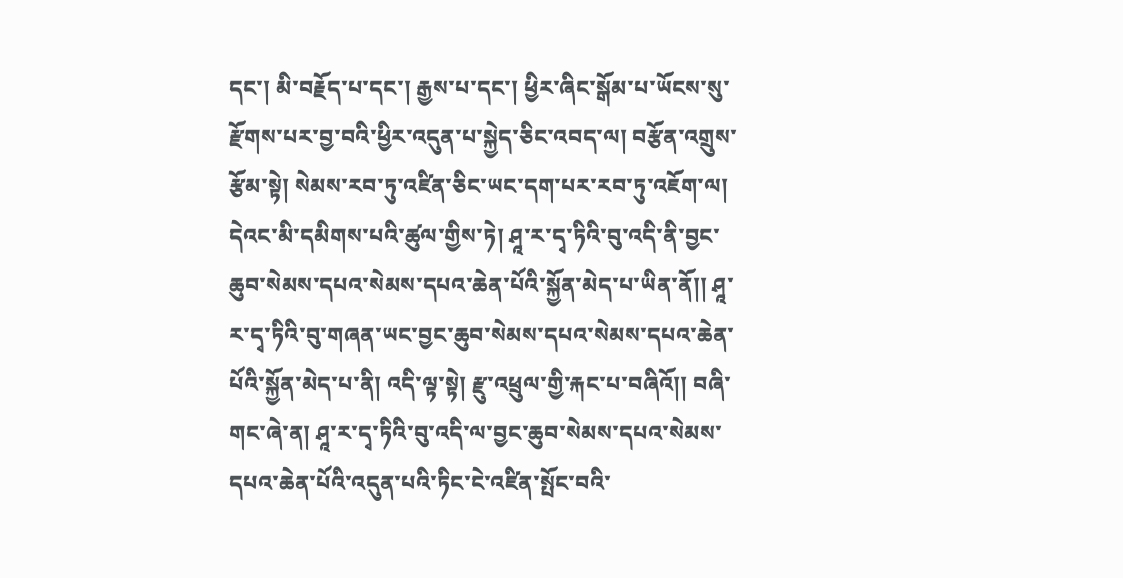དང་། མི་བརྗོད་པ་དང་། རྒྱས་པ་དང་། ཕྱིར་ཞིང་སྒོམ་པ་ཡོངས་སུ་རྫོགས་པར་བྱ་བའི་ཕྱིར་འདུན་པ་སྐྱེད་ཅིང་འབད་ལ། བརྩོན་འགྲུས་རྩོམ་སྟེ། སེམས་རབ་ཏུ་འཛིན་ཅིང་ཡང་དག་པར་རབ་ཏུ་འཇོག་ལ། དེའང་མི་དམིགས་པའི་ཚུལ་གྱིས་ཏེ། ཤཱ་ར་དྭ་ཏིའི་བུ་འདི་ནི་བྱང་ཆུབ་སེམས་དཔའ་སེམས་དཔའ་ཆེན་པོའི་སྐྱོན་མེད་པ་ཡིན་ནོ།། ཤཱ་ར་དྭ་ཏིའི་བུ་གཞན་ཡང་བྱང་ཆུབ་སེམས་དཔའ་སེམས་དཔའ་ཆེན་པོའི་སྐྱོན་མེད་པ་ནི། འདི་ལྟ་སྟེ། རྫུ་འཕྲུལ་གྱི་རྐང་པ་བཞིའོ།། བཞི་གང་ཞེ་ན། ཤཱ་ར་དྭ་ཏིའི་བུ་འདི་ལ་བྱང་ཆུབ་སེམས་དཔའ་སེམས་དཔའ་ཆེན་པོའི་འདུན་པའི་ཏིང་ངེ་འཛིན་སྤོང་བའི་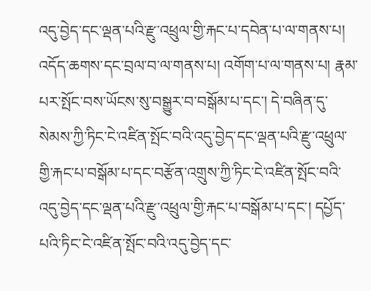འདུ་བྱེད་དང་ལྡན་པའི་རྫུ་འཕྲུལ་གྱི་རྐང་པ་དབེན་པ་ལ་གནས་པ། འདོད་ཆགས་དང་བྲལ་བ་ལ་གནས་པ། འགོག་པ་ལ་གནས་པ། རྣམ་པར་སྤོང་བས་ཡོངས་སུ་བསྒྱུར་བ་བསྒོམ་པ་དང་། དེ་བཞིན་དུ་སེམས་ཀྱི་ཏིང་ངེ་འཛིན་སྤོང་བའི་འདུ་བྱེད་དང་ལྡན་པའི་རྫུ་འཕྲུལ་གྱི་རྐང་པ་བསྒོམ་པ་དང་བརྩོན་འགྲུས་ཀྱི་ཏིང་ངེ་འཛིན་སྤོང་བའི་འདུ་བྱེད་དང་ལྡན་པའི་རྫུ་འཕྲུལ་གྱི་རྐང་པ་བསྒོམ་པ་དང་། དཔྱོད་པའི་ཏིང་ངེ་འཛིན་སྤོང་བའི་འདུ་བྱེད་དང་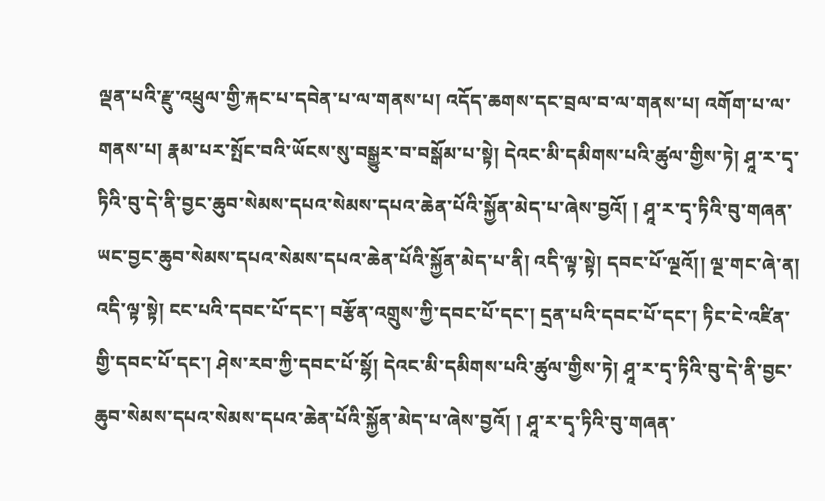ལྡན་པའི་རྫུ་འཕྲུལ་གྱི་རྐང་པ་དབེན་པ་ལ་གནས་པ། འདོད་ཆགས་དང་བྲལ་བ་ལ་གནས་པ། འགོག་པ་ལ་གནས་པ། རྣམ་པར་སྤོང་བའི་ཡོངས་སུ་བསྒྱུར་བ་བསྒོམ་པ་སྟེ། དེའང་མི་དམིགས་པའི་ཚུལ་གྱིས་ཏེ། ཤཱ་ར་དྭ་ཏིའི་བུ་དེ་ནི་བྱང་ཆུབ་སེམས་དཔའ་སེམས་དཔའ་ཆེན་པོའི་སྐྱོན་མེད་པ་ཞེས་བྱའོ། ། ཤཱ་ར་དྭ་ཏིའི་བུ་གཞན་ཡང་བྱང་ཆུབ་སེམས་དཔའ་སེམས་དཔའ་ཆེན་པོའི་སྐྱོན་མེད་པ་ནི། འདི་ལྟ་སྟེ། དབང་པོ་ལྔའོ།། ལྔ་གང་ཞེ་ན། འདི་ལྟ་སྟེ། ངང་པའི་དབང་པོ་དང་། བརྩོན་འགྲུས་ཀྱི་དབང་པོ་དང་། དྲན་པའི་དབང་པོ་དང་། ཏིང་ངེ་འཛིན་གྱི་དབང་པོ་དང་། ཤེས་རབ་ཀྱི་དབང་པོ་སྷོ། དེའང་མི་དམིགས་པའི་ཚུལ་གྱིས་ཏེ། ཤཱ་ར་དྭ་ཏིའི་བུ་དེ་ནི་བྱང་ཆུབ་སེམས་དཔའ་སེམས་དཔའ་ཆེན་པོའི་སྐྱོན་མེད་པ་ཞེས་བྱའོ། ། ཤཱ་ར་དྭ་ཏིའི་བུ་གཞན་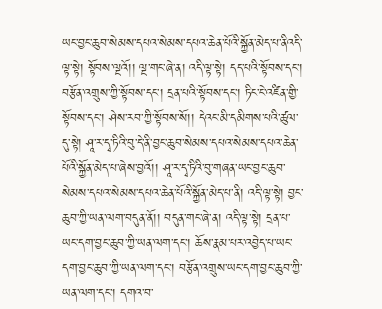ཡང་བྱང་ཆུབ་སེམས་དཔའ་སེམས་དཔའ་ཆེན་པོའི་སྐྱོན་མེད་པ་ནིའདི་ལྟ་སྟེ། སྟོབས་ལྔའོ།། ལྔ་གང་ཞེ་ན། འདི་ལྟ་སྟེ། དད་པའི་སྟོབས་དང་། བརྩོན་འགྲུས་ཀྱི་སྟོབས་དང་། དྲན་པའི་སྟོབས་དང་། ཏིང་ངེ་འཛིན་གྱི་སྟོབས་དང་། ཤེས་རབ་ཀྱི་སྟོབས་སོ།། དེའང་མི་དམིགས་པའི་ཚུལ་དུ་སྟེ། ཤཱ་ར་དྭ་ཏིའི་བུ་དེ་ནི་བྱང་ཆུབ་སེམས་དཔའ་སེམས་དཔའ་ཆེན་པོའི་སྐྱོན་མེད་པ་ཞེས་བྱའོ།། ཤཱ་ར་དྭ་ཏིའི་བུ་གཞན་ཡང་བྱང་ཆུབ་སེམས་དཔའ་སེམས་དཔའ་ཆེན་པོའི་སྐྱོན་མེད་པ་ནི། འདི་ལྟ་སྟེ། བྱང་ཆུབ་ཀྱི་ཡན་ལག་བདུན་ནོ།། བདུན་གང་ཞེ་ན། འདི་ལྟ་སྟེ། དྲན་པ་ཡང་དག་བྱང་ཆུབ་ཀྱི་ཡན་ལག་དང་། ཆོས་རྣམ་པར་འབྱེད་པ་ཡང་དག་བྱང་ཆུབ་ཀྱི་ཡན་ལག་དང་། བརྩོན་འགྲུས་ཡང་དག་བྱང་ཆུབ་ཀྱི་ཡན་ལག་དང་། དགའ་བ་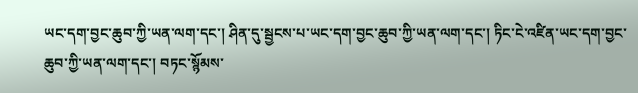ཡང་དག་བྱང་ཆུབ་ཀྱི་ཡན་ལག་དང་། ཤིན་དུ་སྦྱངས་པ་ཡང་དག་བྱང་ཆུབ་ཀྱི་ཡན་ལག་དང་། ཏིང་ངེ་འཛིན་ཡང་དག་བྱང་ཆུབ་ཀྱི་ཡན་ལག་དང་། བཏང་སྙོམས་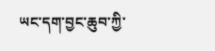ཡང་དག་བྱང་ཆུབ་ཀྱི་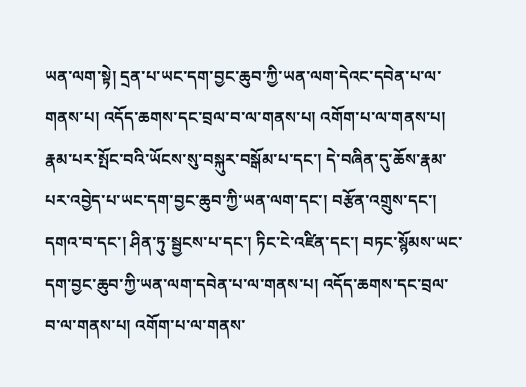ཡན་ལག་སྟེ། དྲན་པ་ཡང་དག་བྱང་ཆུབ་ཀྱི་ཡན་ལག་དེའང་དབེན་པ་ལ་གནས་པ། འདོད་ཆགས་དང་བྲལ་བ་ལ་གནས་པ། འགོག་པ་ལ་གནས་པ། རྣམ་པར་སྤོང་བའི་ཡོངས་སུ་བསྐུར་བསྒོམ་པ་དང་། དེ་བཞིན་དུ་ཆོས་རྣམ་པར་འབྱེད་པ་ཡང་དག་བྱང་ཆུབ་ཀྱི་ཡན་ལག་དང་། བརྩོན་འགྲུས་དང་། དགའ་བ་དང་། ཤིན་ཏུ་སྦྱངས་པ་དང་། ཏིང་ངེ་འཛིན་དང་། བཏང་སྙོམས་ཡང་དག་བྱང་ཆུབ་ཀྱི་ཡན་ལག་དབེན་པ་ལ་གནས་པ། འདོད་ཆགས་དང་བྲལ་བ་ལ་གནས་པ། འགོག་པ་ལ་གནས་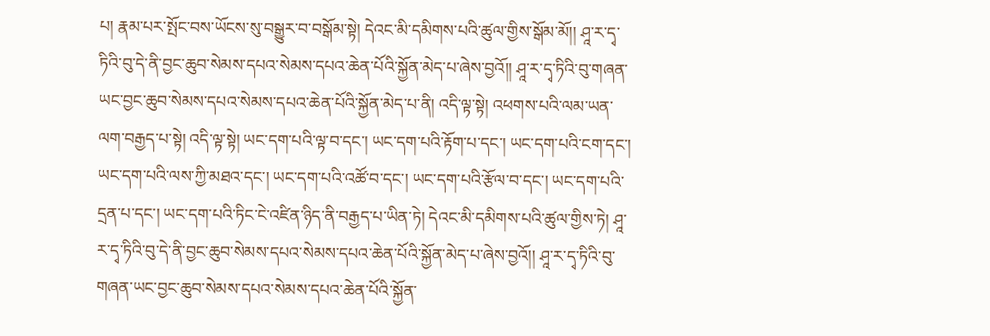པ། རྣམ་པར་སྤོང་བས་ཡོངས་སུ་བསྒྱུར་བ་བསྒོམ་སྟེ། དེའང་མི་དམིགས་པའི་ཚུལ་གྱིས་སྒོམ་མོ།། ཤཱ་ར་དྭ་ཏིའི་བུ་དེ་ནི་བྱང་ཆུབ་སེམས་དཔའ་སེམས་དཔའ་ཆེན་པོའི་སྐྱོན་མེད་པ་ཞེས་བྱའོ།། ཤཱ་ར་དྭ་ཏིའི་བུ་གཞན་ཡང་བྱང་ཆུབ་སེམས་དཔའ་སེམས་དཔའ་ཆེན་པོའི་སྐྱོན་མེད་པ་ནི། འདི་ལྟ་སྟེ། འཕགས་པའི་ལམ་ཡན་ལག་བརྒྱད་པ་སྟེ། འདི་ལྟ་སྟེ། ཡང་དག་པའི་ལྟ་བ་དང་། ཡང་དག་པའི་རྟོག་པ་དང་། ཡང་དག་པའི་ངག་དང་། ཡང་དག་པའི་ལས་ཀྱི་མཐའ་དང་། ཡང་དག་པའི་འཚོ་བ་དང་། ཡང་དག་པའི་རྩོལ་བ་དང་། ཡང་དག་པའི་དྲན་པ་དང་། ཡང་དག་པའི་ཏིང་ངེ་འཛིན་ཉིད་ནི་བརྒྱད་པ་ཡིན་ཏེ། དེའང་མི་དམིགས་པའི་ཚུལ་གྱིས་ཏེ། ཤཱ་ར་དྭ་ཏིའི་བུ་དེ་ནི་བྱང་ཆུབ་སེམས་དཔའ་སེམས་དཔའ་ཆེན་པོའི་སྐྱོན་མེད་པ་ཞེས་བྱའོ།། ཤཱ་ར་དྭ་ཏིའི་བུ་གཞན་ཡང་བྱང་ཆུབ་སེམས་དཔའ་སེམས་དཔའ་ཆེན་པོའི་སྐྱོན་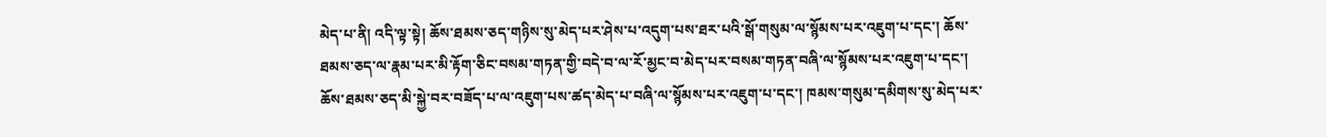མེད་པ་ནི། འདི་ལྟ་སྟེ། ཆོས་ཐམས་ཅད་གཉིས་སུ་མེད་པར་ཤེས་པ་འདུག་པས་ཐར་པའི་སྒོ་གསུམ་ལ་སྙོམས་པར་འཇུག་པ་དང་། ཆོས་ཐམས་ཅད་ལ་རྣམ་པར་མི་རྟོག་ཅིང་བསམ་གཏན་གྱི་བདེ་བ་ལ་རོ་མྱང་བ་མེད་པར་བསམ་གཏན་བཞི་ལ་སྙོམས་པར་འཇུག་པ་དང་། ཆོས་ཐམས་ཅད་མི་སྐྱེ་བར་བཟོད་པ་ལ་འཇུག་པས་ཚད་མེད་པ་བཞི་ལ་སྙོམས་པར་འཇུག་པ་དང་། ཁམས་གསུམ་དམིགས་སུ་མེད་པར་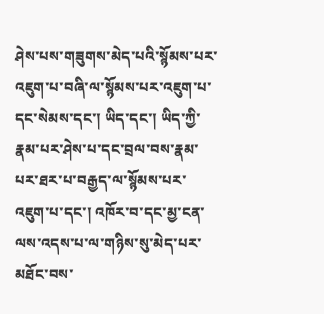ཤེས་པས་གཟུགས་མེད་པའི་སྙོམས་པར་འཇུག་པ་བཞི་ལ་སྙོམས་པར་འཇུག་པ་དང་སེམས་དང་། ཡིད་དང་། ཡིད་ཀྱི་རྣམ་པར་ཤེས་པ་དང་བྲལ་བས་རྣམ་པར་ཐར་པ་བརྒྱད་ལ་སྙོམས་པར་འཇུག་པ་དང་། འཁོར་བ་དང་མྱ་ངན་ལས་འདས་པ་ལ་གཉིས་སུ་མེད་པར་མཐོང་བས་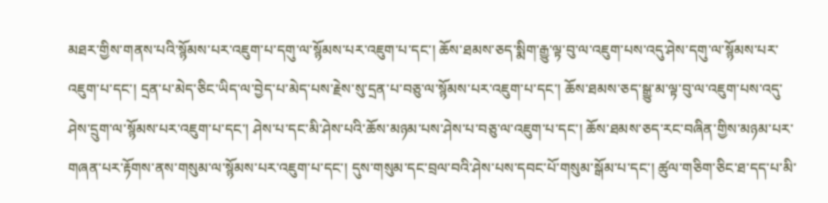མཐར་གྱིས་གནས་པའི་སྙོམས་པར་འཇུག་པ་དགུ་ལ་སྙོམས་པར་འཇུག་པ་དང་། ཆོས་ཐམས་ཅད་སྨིག་རྒྱུ་ལྟ་བུ་ལ་འཇུག་པས་འདུ་ཤེས་དགུ་ལ་སྙོམས་པར་འཇུག་པ་དང་། དྲན་པ་མེད་ཅིང་ཡིད་ལ་བྱེད་པ་མེད་པས་རྗེས་སུ་དྲན་པ་བཅུ་ལ་སྙོམས་པར་འཇུག་པ་དང་། ཆོས་ཐམས་ཅད་སྒྱུ་མ་ལྟ་བུ་ལ་འཇུག་པས་འདུ་ཤེས་དྲུག་ལ་སྙོམས་པར་འཇུག་པ་དང་། ཤེས་པ་དང་མི་ཤེས་པའི་ཆོས་མཉམ་པས་ཤེས་པ་བཅུ་ལ་འཇུག་པ་དང་། ཆོས་ཐམས་ཅད་རང་བཞིན་གྱིས་མཉམ་པར་གཞན་པར་རྟོགས་ནས་གསུམ་ལ་སྙོམས་པར་འཇུག་པ་དང་། དུས་གསུམ་དང་བྲལ་བའི་ཤེས་པས་དབང་པོ་གསུམ་སྒོམ་པ་དང་། ཚུལ་གཅིག་ཅིང་ཐ་དད་པ་མི་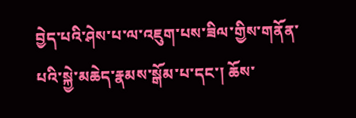བྱེད་པའི་ཤེས་པ་ལ་འཇུག་པས་ཟིལ་གྱིས་གནོན་པའི་སྐྱེ་མཆེད་རྣམས་སྒོམ་པ་དང་། ཆོས་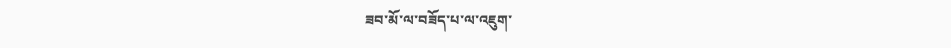ཟབ་མོ་ལ་བཟོད་པ་ལ་འཇུག་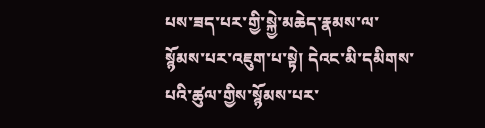པས་ཟད་པར་གྱི་སྐྱེ་མཆེད་རྣམས་ལ་སྙོམས་པར་འཇུག་པ་སྟེ། དེའང་མི་དམིགས་པའི་ཚུལ་གྱིས་སྙོམས་པར་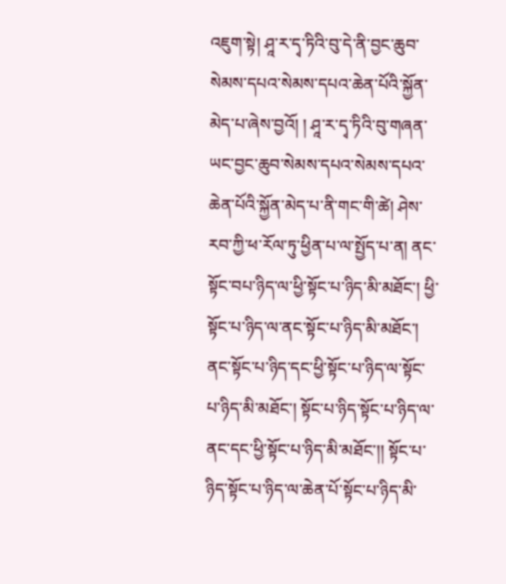འཇུག་སྟེ། ཤཱ་ར་དྭ་ཏིའི་བུ་དེ་ནི་བྱང་ཆུབ་སེམས་དཔའ་སེམས་དཔའ་ཆེན་པོའི་སྐྱོན་མེད་པ་ཞེས་བྱའོ། ། ཤཱ་ར་དྭ་ཏིའི་བུ་གཞན་ཡང་བྱང་ཆུབ་སེམས་དཔའ་སེམས་དཔའ་ཆེན་པོའི་སྐྱོན་མེད་པ་ནི་གང་གི་ཚེ། ཤེས་རབ་ཀྱི་ཕ་རོལ་ཏུ་ཕྱིན་པ་ལ་སྤྱོད་པ་ན། ནང་སྟོང་བཔ་ཉིད་ལ་ཕྱི་སྟོང་པ་ཉིད་མི་མཐོང་། ཕྱི་སྟོང་པ་ཉིད་ལ་ནང་སྟོང་པ་ཉིད་མི་མཐོང་། ནང་སྟོང་པ་ཉིད་དང་ཕྱི་སྟོང་པ་ཉིད་ལ་སྟོང་པ་ཉིད་མི་མཐོང་། སྟོང་པ་ཉིད་སྟོང་པ་ཉིད་ལ་ནང་དང་ཕྱི་སྟོང་པ་ཉིད་མི་མཐོང་།། སྟོང་པ་ཉིད་སྟོང་པ་ཉིད་ལ་ཆེན་པོ་སྟོང་པ་ཉིད་མི་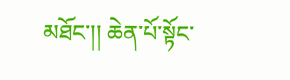མཐོང་།། ཆེན་པོ་སྟོང་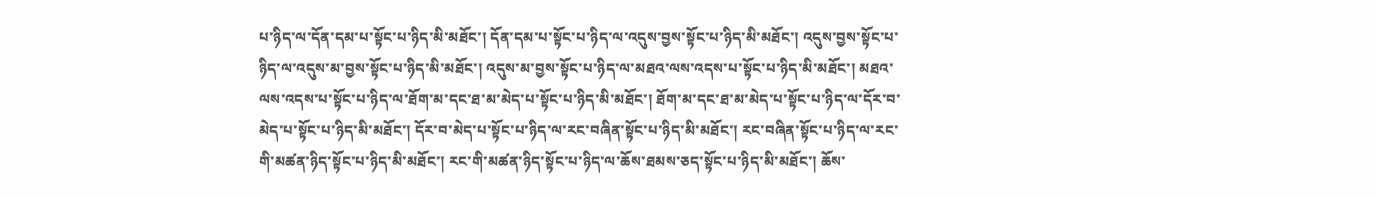པ་ཉིད་ལ་དོན་དམ་པ་སྟོང་པ་ཉིད་མི་མཐོང་། དོན་དམ་པ་སྟོང་པ་ཉིད་ལ་འདུས་བྱས་སྟོང་པ་ཉིད་མི་མཐོང་། འདུས་བྱས་སྟོང་པ་ཉིད་ལ་འདུས་མ་བྱས་སྟོང་པ་ཉིད་མི་མཐོང་། འདུས་མ་བྱས་སྟོང་པ་ཉིད་ལ་མཐའ་ལས་འདས་པ་སྟོང་པ་ཉིད་མི་མཐོང་། མཐའ་ལས་འདས་པ་སྟོང་པ་ཉིད་ལ་ཐོག་མ་དང་ཐ་མ་མེད་པ་སྟོང་པ་ཉིད་མི་མཐོང་། ཐོག་མ་དང་ཐ་མ་མེད་པ་སྟོང་པ་ཉིད་ལ་དོར་བ་མེད་པ་སྟོང་པ་ཉིད་མི་མཐོང་། དོར་བ་མེད་པ་སྟོང་པ་ཉིད་ལ་རང་བཞིན་སྟོང་པ་ཉིད་མི་མཐོང་། རང་བཞིན་སྟོང་པ་ཉིད་ལ་རང་གི་མཚན་ཉིད་སྟོང་པ་ཉིད་མི་མཐོང་། རང་གི་མཚན་ཉིད་སྟོང་པ་ཉིད་ལ་ཆོས་ཐམས་ཅད་སྟོང་པ་ཉིད་མི་མཐོང་། ཆོས་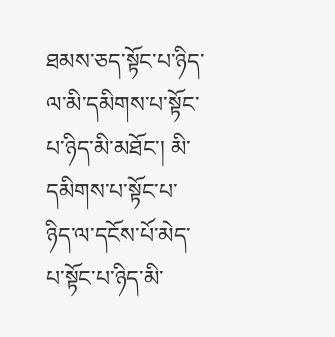ཐམས་ཅད་སྟོང་པ་ཉིད་ལ་མི་དམིགས་པ་སྟོང་པ་ཉིད་མི་མཐོང་། མི་དམིགས་པ་སྟོང་པ་ཉིད་ལ་དངོས་པོ་མེད་པ་སྟོང་པ་ཉིད་མི་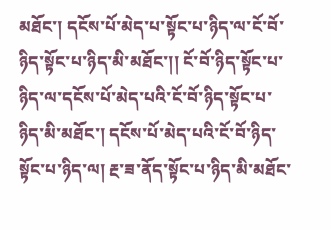མཐོང་། དངོས་པོ་མེད་པ་སྟོང་པ་ཉིད་ལ་ངོ་བོ་ཉིད་སྟོང་པ་ཉིད་མི་མཐོང་།། ངོ་བོ་ཉིད་སྟོང་པ་ཉིད་ལ་དངོས་པོ་མེད་པའི་ངོ་བོ་ཉིད་སྟོང་པ་ཉིད་མི་མཐོང་། དངོས་པོ་མེད་པའི་ངོ་བོ་ཉིད་སྟོང་པ་ཉིད་ལ། རྔ་ཟ་ནོད་སྟོང་པ་ཉིད་མི་མཐོང་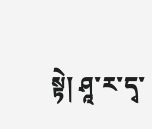སྟེ། ཤཱ་ར་དྭ་